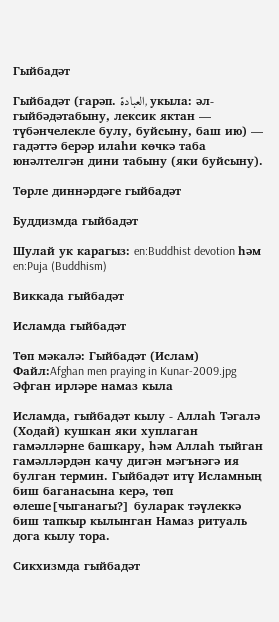Гыйбадәт

Гыйбадәт (гарәп. العبادة, укыла: әл-гыйбәдәтабыну, лексик яктан — түбәнчелекле булу, буйсыну, баш ию) — гадәттә берәр илаһи көчкә таба юнәлтелгән дини табыну (яки буйсыну).

Төрле диннәрдәге гыйбадәт

Буддизмда гыйбадәт

Шулай ук карагыз: en:Buddhist devotion һәм en:Puja (Buddhism)

Виккада гыйбадәт

Исламда гыйбадәт

Төп мәкалә: Гыйбадәт (Ислам)
Файл:Afghan men praying in Kunar-2009.jpg
Әфган ирләре намаз кыла

Исламда, гыйбадәт кылу - Аллаһ Тәгалә (Ходай) кушкан яки хуплаган гамәлләрне башкару, һәм Аллаһ тыйган гамәлләрдән качу дигән мәгънәгә ия булган термин. Гыйбадәт итү Исламның биш баганасына керә, төп өлеше[чыганагы?] буларак тәүлеккә биш тапкыр кылынган Намаз ритуаль дога кылу тора.

Сикхизмда гыйбадәт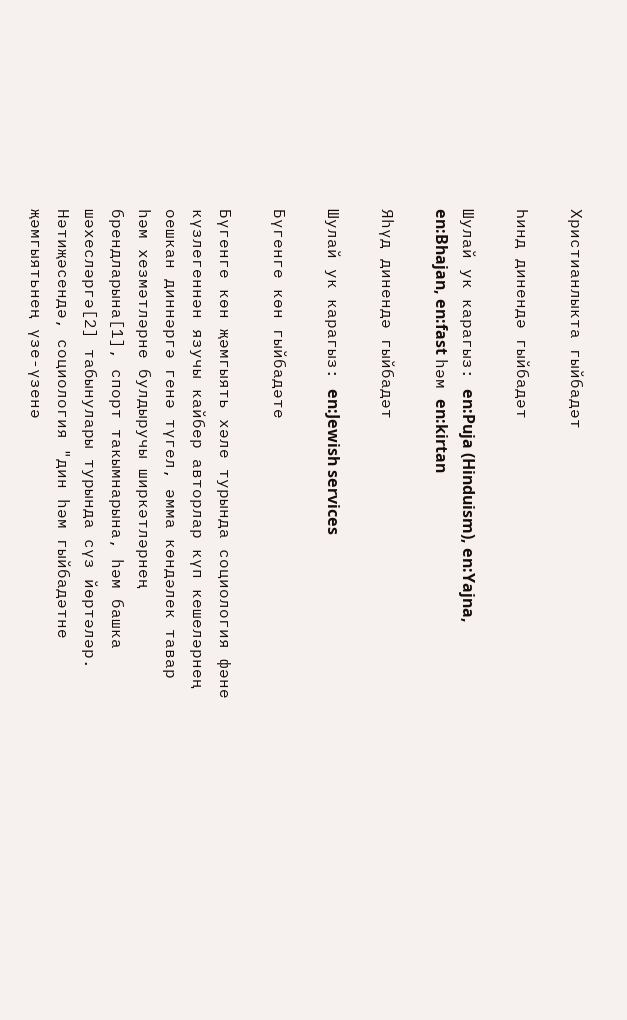Христианлыкта гыйбадәт

Һинд динендә гыйбадәт

Шулай ук карагыз: en:Puja (Hinduism), en:Yajna, en:Bhajan, en:fast һәм en:kirtan

Яһүд динендә гыйбадәт

Шулай ук карагыз: en:Jewish services

Бүгенге көн гыйбадәте

Бүгенге көн җәмгыять хәле турында социология фәне күзлегеннән язучы кайбер авторлар күп кешеләрнең оешкан диннәргә генә түгел, әмма көндәлек тавар һәм хезмәтләрне булдыручы ширкәтләрнең брендларына[1], спорт такымнарына, һәм башка шәхесләргә[2] табынулары турында сүз йөртәләр. Нәтиҗәсендә, социология "дин һәм гыйбадәтне җәмгыятьнең үзе-үзенә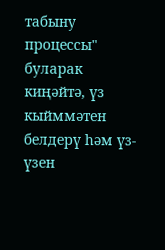табыну процессы" буларак киңәйтә, үз кыйммәтен белдерү һәм үз-үзен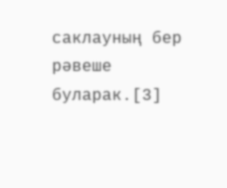саклауның бер рәвеше буларак.[3]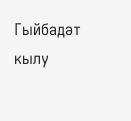Гыйбадәт кылу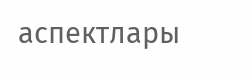аспектлары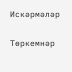Искәрмәләр

Төркемнәр